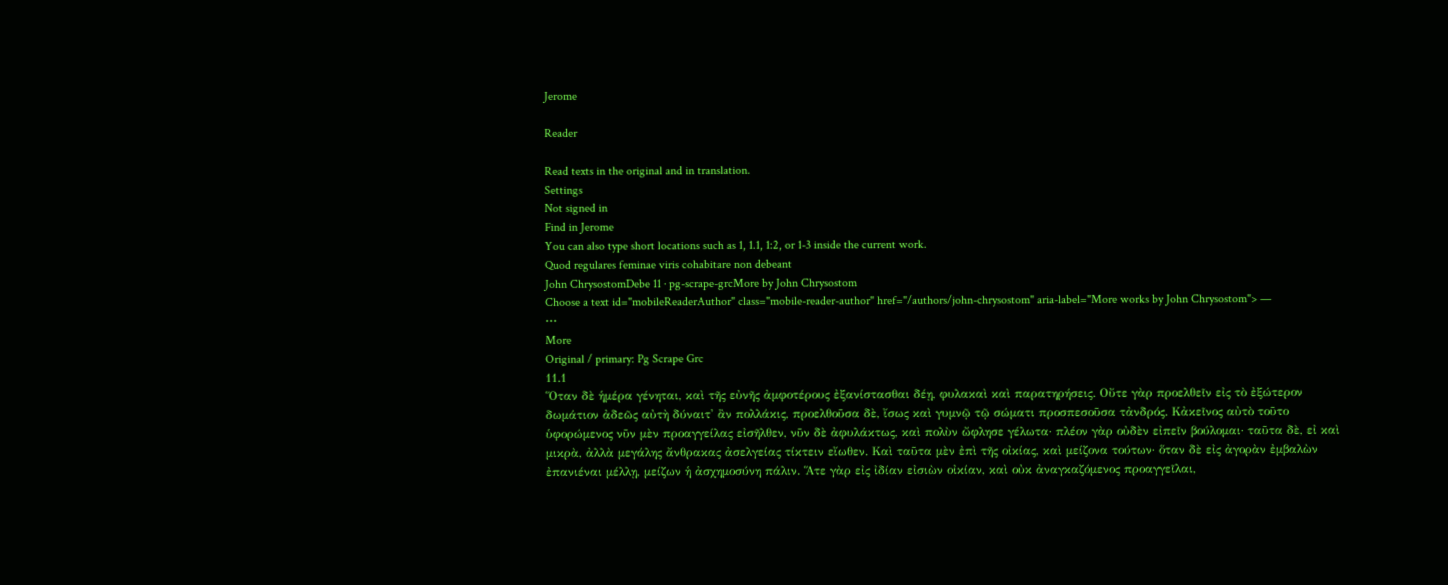Jerome

Reader

Read texts in the original and in translation.
Settings
Not signed in
Find in Jerome
You can also type short locations such as 1, 1.1, 1:2, or 1-3 inside the current work.
Quod regulares feminae viris cohabitare non debeant
John ChrysostomDebe 11 · pg-scrape-grcMore by John Chrysostom
Choose a text id="mobileReaderAuthor" class="mobile-reader-author" href="/authors/john-chrysostom" aria-label="More works by John Chrysostom"> —
⋯
More
Original / primary: Pg Scrape Grc
11.1
Ὅταν δὲ ἡμέρα γένηται, καὶ τῆς εὐνῆς ἀμφοτέρους ἐξανίστασθαι δέῃ, φυλακαὶ καὶ παρατηρήσεις. Οὔτε γὰρ προελθεῖν εἰς τὸ ἐξώτερον δωμάτιον ἀδεῶς αὐτὴ δύναιτ' ἂν πολλάκις, προελθοῦσα δὲ, ἴσως καὶ γυμνῷ τῷ σώματι προσπεσοῦσα τἀνδρός. Κἀκεῖνος αὐτὸ τοῦτο ὑφορώμενος νῦν μὲν προαγγείλας εἰσῆλθεν, νῦν δὲ ἀφυλάκτως, καὶ πολὺν ὤφλησε γέλωτα· πλέον γὰρ οὐδὲν εἰπεῖν βούλομαι· ταῦτα δὲ, εἰ καὶ μικρὰ, ἀλλὰ μεγάλης ἄνθρακας ἀσελγείας τίκτειν εἴωθεν. Καὶ ταῦτα μὲν ἐπὶ τῆς οἰκίας, καὶ μείζονα τούτων· ὅταν δὲ εἰς ἀγορὰν ἐμβαλὼν ἐπανιέναι μέλλῃ, μείζων ἡ ἀσχημοσύνη πάλιν. Ἅτε γὰρ εἰς ἰδίαν εἰσιὼν οἰκίαν, καὶ οὐκ ἀναγκαζόμενος προαγγεῖλαι,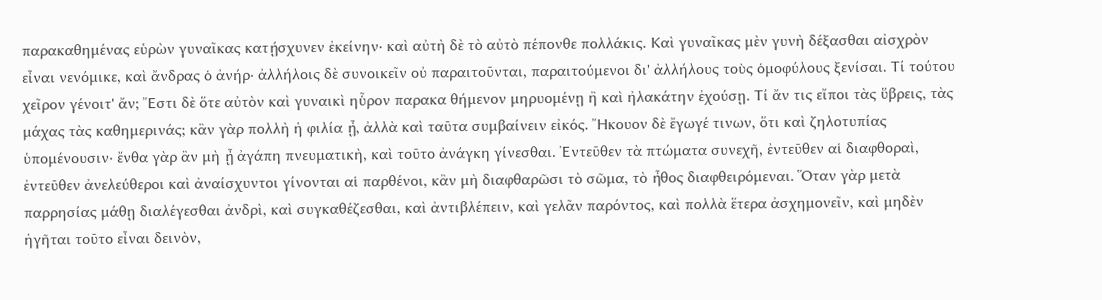παρακαθημένας εὑρὼν γυναῖκας κατῄσχυνεν ἐκείνην· καὶ αὐτὴ δὲ τὸ αὐτὸ πέπονθε πολλάκις. Καὶ γυναῖκας μὲν γυνὴ δέξασθαι αἰσχρὸν εἶναι νενόμικε, καὶ ἄνδρας ὁ ἀνήρ· ἀλλήλοις δὲ συνοικεῖν οὐ παραιτοῦνται, παραιτούμενοι δι' ἀλλήλους τοὺς ὁμοφύλους ξενίσαι. Τί τούτου χεῖρον γένοιτ' ἄν; Ἔστι δὲ ὅτε αὐτὸν καὶ γυναικὶ ηὗρον παρακα θήμενον μηρυομένῃ ἢ καὶ ἠλακάτην ἐχούσῃ. Τί ἄν τις εἴποι τὰς ὕβρεις, τὰς μάχας τὰς καθημερινάς; κἂν γὰρ πολλὴ ἡ φιλία ᾖ, ἀλλὰ καὶ ταῦτα συμβαίνειν εἰκός. Ἤκουον δὲ ἔγωγέ τινων, ὅτι καὶ ζηλοτυπίας ὑπομένουσιν· ἔνθα γὰρ ἂν μὴ ᾖ ἀγάπη πνευματικὴ, καὶ τοῦτο ἀνάγκη γίνεσθαι. Ἐντεῦθεν τὰ πτώματα συνεχῆ, ἐντεῦθεν αἱ διαφθοραὶ, ἐντεῦθεν ἀνελεύθεροι καὶ ἀναίσχυντοι γίνονται αἱ παρθένοι, κἂν μὴ διαφθαρῶσι τὸ σῶμα, τὸ ἦθος διαφθειρόμεναι. Ὅταν γὰρ μετὰ παρρησίας μάθῃ διαλέγεσθαι ἀνδρὶ, καὶ συγκαθέζεσθαι, καὶ ἀντιβλέπειν, καὶ γελᾶν παρόντος, καὶ πολλὰ ἕτερα ἀσχημονεῖν, καὶ μηδὲν ἡγῆται τοῦτο εἶναι δεινὸν,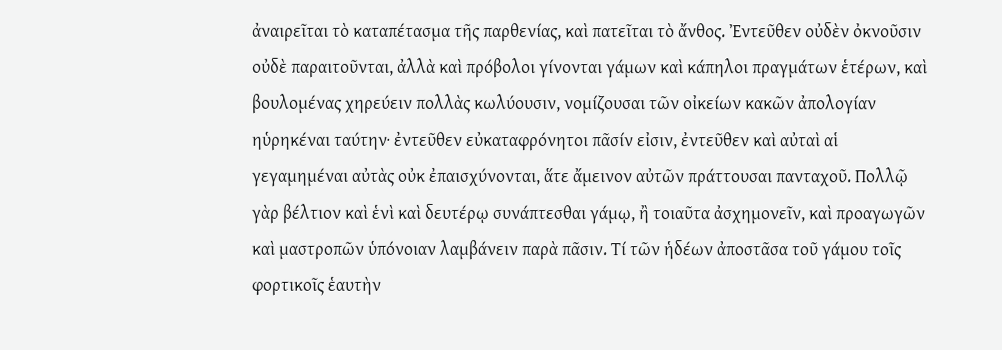ἀναιρεῖται τὸ καταπέτασμα τῆς παρθενίας, καὶ πατεῖται τὸ ἄνθος. Ἐντεῦθεν οὐδὲν ὀκνοῦσιν οὐδὲ παραιτοῦνται, ἀλλὰ καὶ πρόβολοι γίνονται γάμων καὶ κάπηλοι πραγμάτων ἑτέρων, καὶ βουλομένας χηρεύειν πολλὰς κωλύουσιν, νομίζουσαι τῶν οἰκείων κακῶν ἀπολογίαν ηὑρηκέναι ταύτην· ἐντεῦθεν εὐκαταφρόνητοι πᾶσίν εἰσιν, ἐντεῦθεν καὶ αὐταὶ αἱ γεγαμημέναι αὐτὰς οὐκ ἐπαισχύνονται, ἅτε ἄμεινον αὐτῶν πράττουσαι πανταχοῦ. Πολλῷ γὰρ βέλτιον καὶ ἑνὶ καὶ δευτέρῳ συνάπτεσθαι γάμῳ, ἢ τοιαῦτα ἀσχημονεῖν, καὶ προαγωγῶν καὶ μαστροπῶν ὑπόνοιαν λαμβάνειν παρὰ πᾶσιν. Τί τῶν ἡδέων ἀποστᾶσα τοῦ γάμου τοῖς φορτικοῖς ἑαυτὴν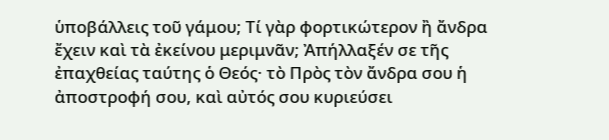ὑποβάλλεις τοῦ γάμου; Τί γὰρ φορτικώτερον ἢ ἄνδρα ἔχειν καὶ τὰ ἐκείνου μεριμνᾶν; Ἀπήλλαξέν σε τῆς ἐπαχθείας ταύτης ὁ Θεός· τὸ Πρὸς τὸν ἄνδρα σου ἡ ἀποστροφή σου, καὶ αὐτός σου κυριεύσει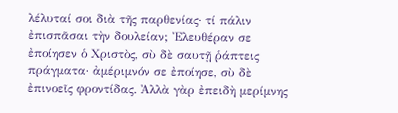λέλυταί σοι διὰ τῆς παρθενίας· τί πάλιν ἐπισπᾶσαι τὴν δουλείαν; Ἐλευθέραν σε ἐποίησεν ὁ Χριστὸς, σὺ δὲ σαυτῇ ῥάπτεις πράγματα· ἀμέριμνόν σε ἐποίησε, σὺ δὲ ἐπινοεῖς φροντίδας. Ἀλλὰ γὰρ ἐπειδὴ μερίμνης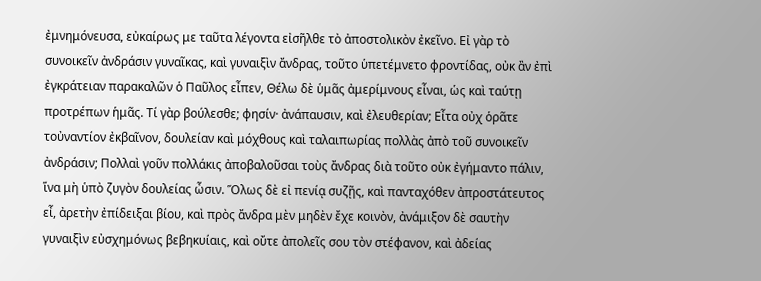ἐμνημόνευσα, εὐκαίρως με ταῦτα λέγοντα εἰσῆλθε τὸ ἀποστολικὸν ἐκεῖνο. Εἰ γὰρ τὸ συνοικεῖν ἀνδράσιν γυναῖκας, καὶ γυναιξὶν ἄνδρας, τοῦτο ὑπετέμνετο φροντίδας, οὐκ ἂν ἐπὶ ἐγκράτειαν παρακαλῶν ὁ Παῦλος εἶπεν, Θέλω δὲ ὑμᾶς ἀμερίμνους εἶναι, ὡς καὶ ταύτῃ προτρέπων ἡμᾶς. Τί γὰρ βούλεσθε; φησίν· ἀνάπαυσιν, καὶ ἐλευθερίαν; Εἶτα οὐχ ὁρᾶτε τοὐναντίον ἐκβαῖνον, δουλείαν καὶ μόχθους καὶ ταλαιπωρίας πολλὰς ἀπὸ τοῦ συνοικεῖν ἀνδράσιν; Πολλαὶ γοῦν πολλάκις ἀποβαλοῦσαι τοὺς ἄνδρας διὰ τοῦτο οὐκ ἐγήμαντο πάλιν, ἵνα μὴ ὑπὸ ζυγὸν δουλείας ὦσιν. Ὅλως δὲ εἰ πενίᾳ συζῇς, καὶ πανταχόθεν ἀπροστάτευτος εἶ, ἀρετὴν ἐπίδειξαι βίου, καὶ πρὸς ἄνδρα μὲν μηδὲν ἔχε κοινὸν, ἀνάμιξον δὲ σαυτὴν γυναιξὶν εὐσχημόνως βεβηκυίαις, καὶ οὔτε ἀπολεῖς σου τὸν στέφανον, καὶ ἀδείας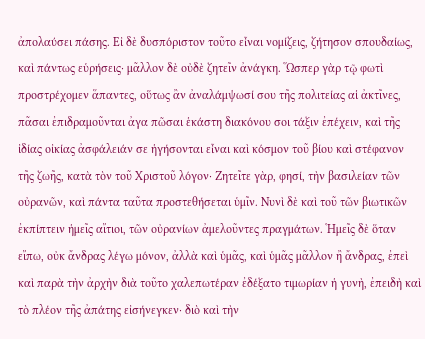ἀπολαύσει πάσης. Εἰ δὲ δυσπόριστον τοῦτο εἶναι νομίζεις, ζήτησον σπουδαίως, καὶ πάντως εὑρήσεις· μᾶλλον δὲ οὐδὲ ζητεῖν ἀνάγκη. Ὥσπερ γὰρ τῷ φωτὶ προστρέχομεν ἅπαντες, οὕτως ἂν ἀναλάμψωσί σου τῆς πολιτείας αἱ ἀκτῖνες, πᾶσαι ἐπιδραμοῦνται ἀγα πῶσαι ἑκάστη διακόνου σοι τάξιν ἐπέχειν, καὶ τῆς ἰδίας οἰκίας ἀσφάλειάν σε ἡγήσονται εἶναι καὶ κόσμον τοῦ βίου καὶ στέφανον τῆς ζωῆς, κατὰ τὸν τοῦ Χριστοῦ λόγον· Ζητεῖτε γὰρ, φησί, τὴν βασιλείαν τῶν οὐρανῶν, καὶ πάντα ταῦτα προστεθήσεται ὑμῖν. Νυνὶ δὲ καὶ τοῦ τῶν βιωτικῶν ἐκπίπτειν ἡμεῖς αἴτιοι, τῶν οὐρανίων ἀμελοῦντες πραγμάτων. Ἡμεῖς δὲ ὅταν εἴπω, οὐκ ἄνδρας λέγω μόνον, ἀλλὰ καὶ ὑμᾶς, καὶ ὑμᾶς μᾶλλον ἢ ἄνδρας, ἐπεὶ καὶ παρὰ τὴν ἀρχὴν διὰ τοῦτο χαλεπωτέραν ἐδέξατο τιμωρίαν ἡ γυνὴ, ἐπειδὴ καὶ τὸ πλέον τῆς ἀπάτης εἰσήνεγκεν· διὸ καὶ τὴν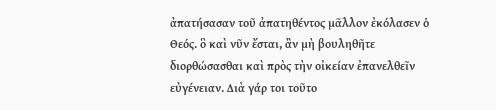ἀπατήσασαν τοῦ ἀπατηθέντος μᾶλλον ἐκόλασεν ὁ Θεός. ὃ καὶ νῦν ἔσται, ἂν μὴ βουληθῆτε διορθώσασθαι καὶ πρὸς τὴν οἰκείαν ἐπανελθεῖν εὐγένειαν. Διὰ γάρ τοι τοῦτο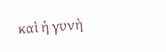καὶ ἡ γυνὴ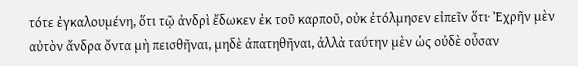τότε ἐγκαλουμένη, ὅτι τῷ ἀνδρὶ ἔδωκεν ἐκ τοῦ καρποῦ, οὐκ ἐτόλμησεν εἰπεῖν ὅτι· Ἐχρῆν μὲν αὐτὸν ἄνδρα ὄντα μὴ πεισθῆναι, μηδὲ ἀπατηθῆναι, ἀλλὰ ταύτην μὲν ὡς οὐδὲ οὖσαν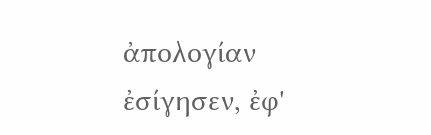ἀπολογίαν ἐσίγησεν, ἐφ'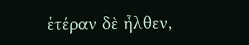ἑτέραν δὲ ἦλθεν,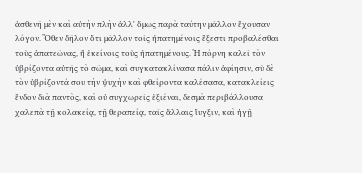ἀσθενῆ μὲν καὶ αὐτὴν πλὴν ἀλλ' ὅμως παρὰ ταύτην μᾶλλον ἔχουσαν λόγον. Ὅθεν δῆλον ὅτι μᾶλλον τοῖς ἠπατημένοις ἔξεστι προβαλέσθαι τοὺς ἀπατεῶνας, ἢ ἐκείνοις τοὺς ἠπατημένους. Ἡ πόρνη καλεῖ τὸν ὑβρίζοντα αὐτῆς τὸ σῶμα, καὶ συγκατακλίνασα πάλιν ἀφίησιν, σὺ δὲ τὸν ὑβρίζοντά σου τὴν ψυχὴν καὶ φθείροντα καλέσασα, κατακλείεις ἔνδον διὰ παντὸς, καὶ οὐ συγχωρεῖς ἐξιέναι, δεσμὰ περιβάλλουσα χαλεπὰ τῇ κολακείᾳ, τῇ θεραπείᾳ, ταῖς ἄλλαις ἴυγξιν, καὶ ἡγῇ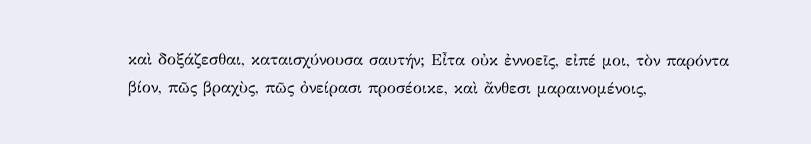καὶ δοξάζεσθαι, καταισχύνουσα σαυτήν; Εἶτα οὐκ ἐννοεῖς, εἰπέ μοι, τὸν παρόντα βίον, πῶς βραχὺς, πῶς ὀνείρασι προσέοικε, καὶ ἄνθεσι μαραινομένοις,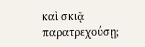καὶ σκιᾷ παρατρεχούσῃ;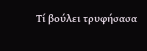Τί βούλει τρυφήσασα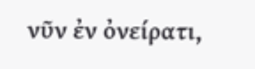νῦν ἐν ὀνείρατι,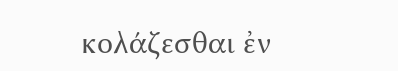κολάζεσθαι ἐν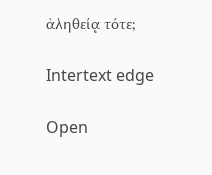ἀληθείᾳ τότε;

Intertext edge

Open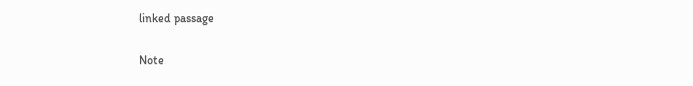linked passage

Note